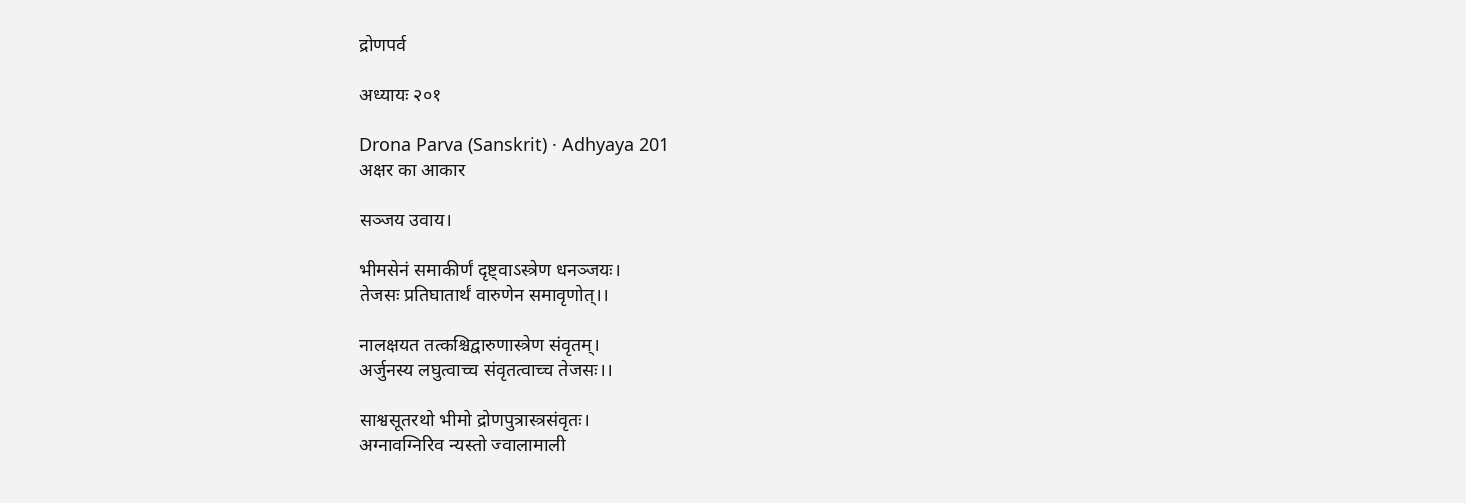द्रोणपर्व

अध्यायः २०१

Drona Parva (Sanskrit) · Adhyaya 201
अक्षर का आकार

सञ्जय उवाय।

भीमसेनं समाकीर्णं दृष्ट्वाऽस्त्रेण धनञ्जयः।
तेजसः प्रतिघातार्थं वारुणेन समावृणोत्।।

नालक्षयत तत्कश्चिद्वारुणास्त्रेण संवृतम्।
अर्जुनस्य लघुत्वाच्च संवृतत्वाच्च तेजसः।।

साश्वसूतरथो भीमो द्रोणपुत्रास्त्रसंवृतः।
अग्नावग्निरिव न्यस्तो ज्वालामाली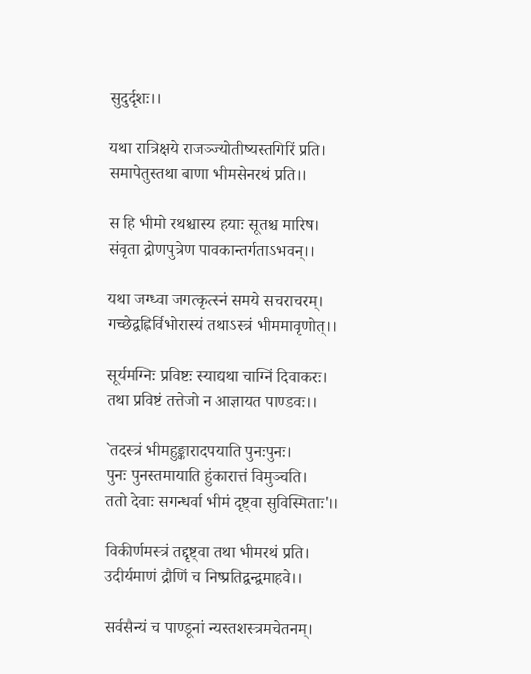सुदुर्दृशः।।

यथा रात्रिक्षये राजञ्ज्योतीष्यस्तगिरिं प्रति।
समापेतुस्तथा बाणा भीमसेनरथं प्रति।।

स हि भीमो रथश्चास्य हयाः सूतश्च मारिष।
संवृता द्रोणपुत्रेण पावकान्तर्गताऽभवन्।।

यथा जग्ध्वा जगत्कृत्स्नं समये सचराचरम्।
गच्छेद्वह्निर्विभोरास्यं तथाऽस्त्रं भीममावृणोत्।।

सूर्यमग्निः प्रविष्टः स्याद्यथा चाग्निं दिवाकरः।
तथा प्रविष्टं तत्तेजो न आज्ञायत पाण्डवः।।

`तदस्त्रं भीमहुङ्कारादपयाति पुनःपुनः।
पुनः पुनस्तमायाति हुंकारात्तं विमुञ्चति।
ततो देवाः सगन्धर्वा भीमं दृष्ट्वा सुविस्मिताः'।।

विकीर्णमस्त्रं तद्दृष्ट्वा तथा भीमरथं प्रति।
उदीर्यमाणं द्रौणिं च निष्प्रतिद्वन्द्वमाहवे।।

सर्वसैन्यं च पाण्डूनां न्यस्तशस्त्रमचेतनम्।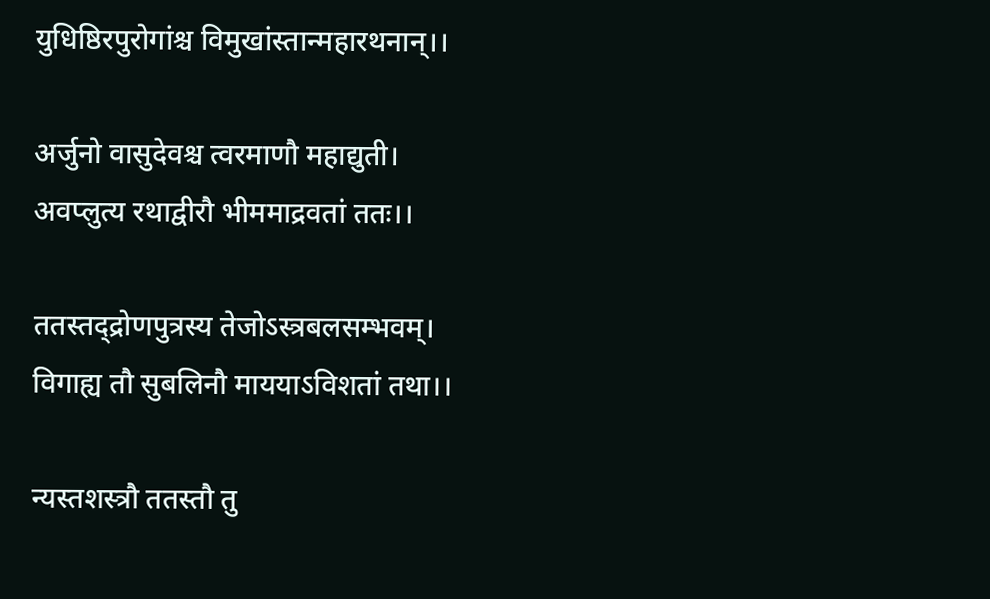युधिष्ठिरपुरोगांश्च विमुखांस्तान्महारथनान्।।

अर्जुनो वासुदेवश्च त्वरमाणौ महाद्युती।
अवप्लुत्य रथाद्वीरौ भीममाद्रवतां ततः।।

ततस्तद्द्रोणपुत्रस्य तेजोऽस्त्रबलसम्भवम्।
विगाह्य तौ सुबलिनौ माययाऽविशतां तथा।।

न्यस्तशस्त्रौ ततस्तौ तु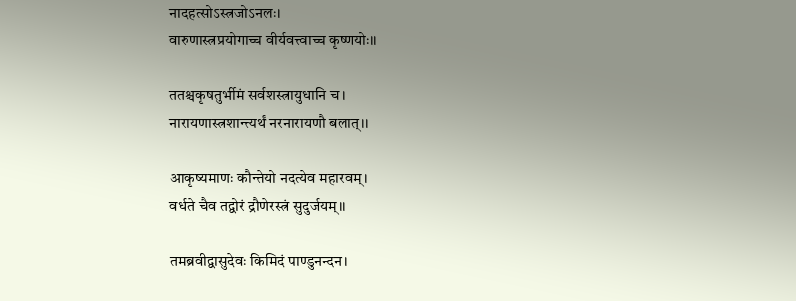नादहत्सोऽस्त्रजोऽनलः।
वारुणास्त्रप्रयोगाच्च वीर्यवत्त्वाच्च कृष्णयोः।।

ततश्चकृषतुर्भीमं सर्वशस्त्रायुधानि च।
नारायणास्त्रशान्त्यर्थं नरनारायणौ बलात्।।

आकृष्यमाणः कौन्तेयो नदत्येव महारवम्।
वर्धते चैव तद्वोरं द्रौणेरस्त्रं सुदुर्जयम्।।

तमब्रवीद्वासुदेवः किमिदं पाण्डुनन्दन।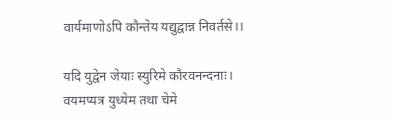वार्यमाणोऽपि कौन्तेय यद्युद्वान्न निवर्तसे।।

यदि युद्वेन जेयाः स्युरिमे कौरवनन्दनाः।
वयमप्यत्र युध्येम तथा चेमे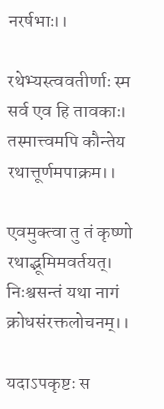नरर्षभाः।।

रथेभ्यस्त्ववतीर्णाः स्म सर्व एव हि तावकाः।
तस्मात्त्वमपि कौन्तेय रथात्तूर्णमपाक्रम।।

एवमुक्त्वा तु तं कृष्णो रथाद्भूमिमवर्तयत्।
निःश्वसन्तं यथा नागं क्रोधसंरक्तलोचनम्।।

यदाऽपकृष्टः स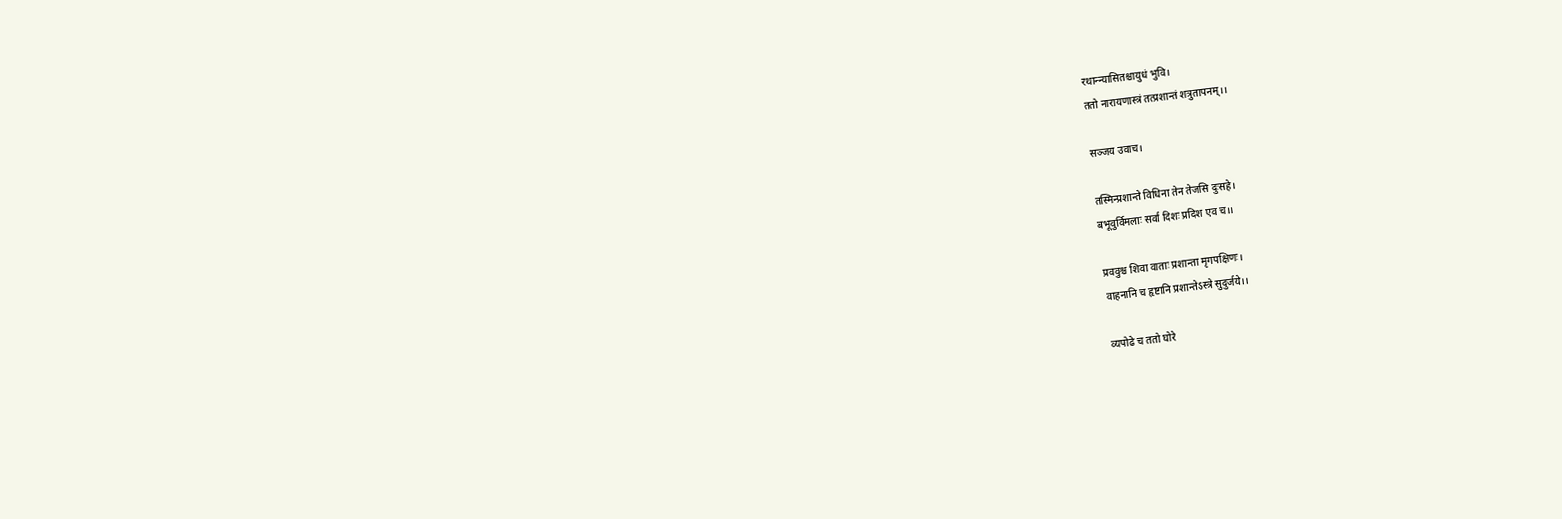रथान्न्यासितश्चायुधं भुवि।
ततो नारायणास्त्रं तत्प्रशान्तं शत्रुतापनम्।।

सञ्जय उवाच।

तस्मिन्प्रशान्ते विधिना तेन तेजसि दुःसहे।
बभूवुर्विमलाः सर्वा दिशः प्रदिश एव च।।

प्रववुश्च शिवा वाताः प्रशान्ता मृगपक्षिणः।
वाहनानि च हृष्टानि प्रशान्तेऽस्त्रे सुदुर्जये।।

व्यपोढे च ततो घोरे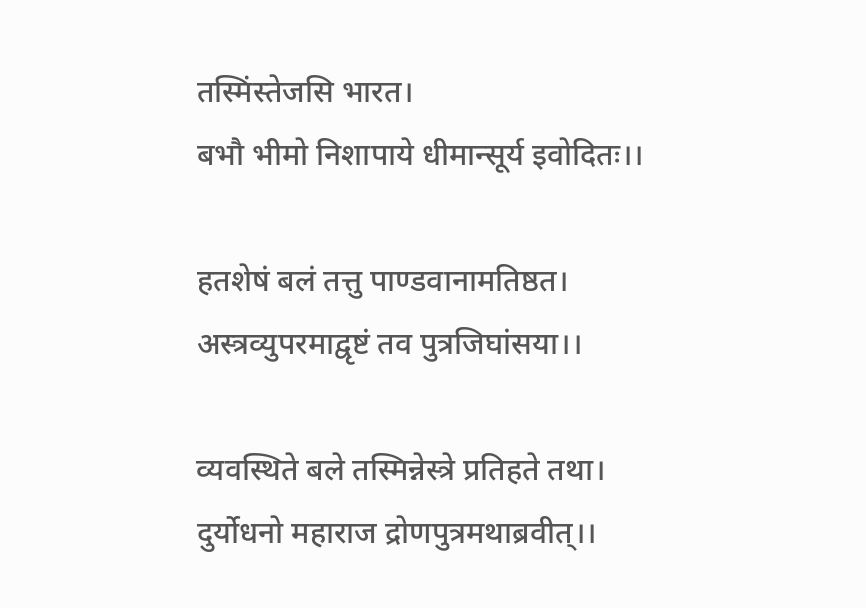तस्मिंस्तेजसि भारत।
बभौ भीमो निशापाये धीमान्सूर्य इवोदितः।।

हतशेषं बलं तत्तु पाण्डवानामतिष्ठत।
अस्त्रव्युपरमाद्वृष्टं तव पुत्रजिघांसया।।

व्यवस्थिते बले तस्मिन्नेस्त्रे प्रतिहते तथा।
दुर्योधनो महाराज द्रोणपुत्रमथाब्रवीत्।।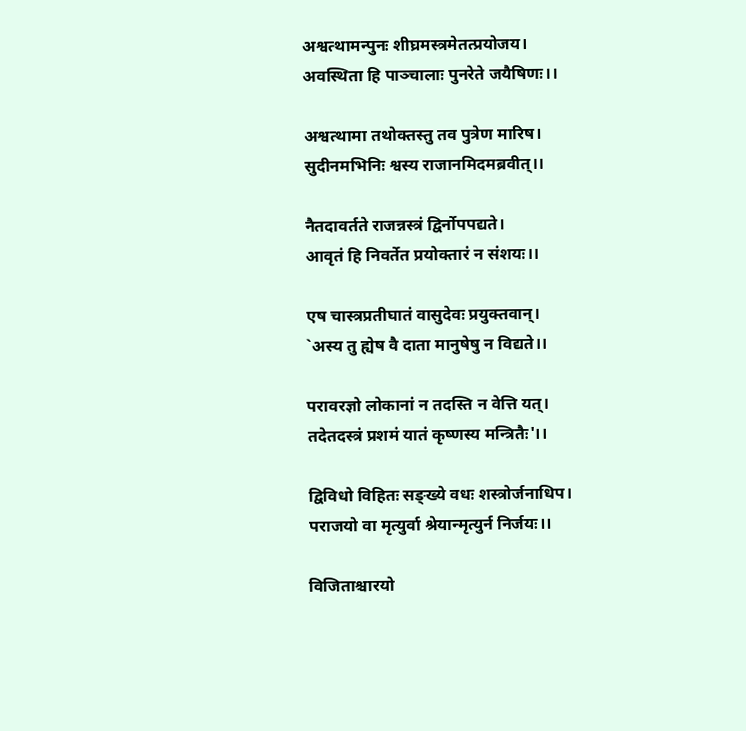अश्वत्थामन्पुनः शीघ्रमस्त्रमेतत्प्रयोजय।
अवस्थिता हि पाञ्चालाः पुनरेते जयैषिणः।।

अश्वत्थामा तथोक्तस्तु तव पुत्रेण मारिष।
सुदीनमभिनिः श्वस्य राजानमिदमब्रवीत्।।

नैतदावर्तते राजन्नस्त्रं द्विर्नोपपद्यते।
आवृतं हि निवर्तेत प्रयोक्तारं न संशयः।।

एष चास्त्रप्रतीघातं वासुदेवः प्रयुक्तवान्।
`अस्य तु ह्येष वै दाता मानुषेषु न विद्यते।।

परावरज्ञो लोकानां न तदस्ति न वेत्ति यत्।
तदेतदस्त्रं प्रशमं यातं कृष्णस्य मन्त्रितैः'।।

द्विविधो विहितः सङ्ख्ये वधः शस्त्रोर्जनाधिप।
पराजयो वा मृत्युर्वा श्रेयान्मृत्युर्न निर्जयः।।

विजिताश्चारयो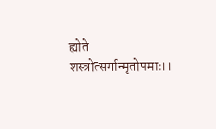ह्योते शस्त्रोत्सर्गान्मृतोपमाः।।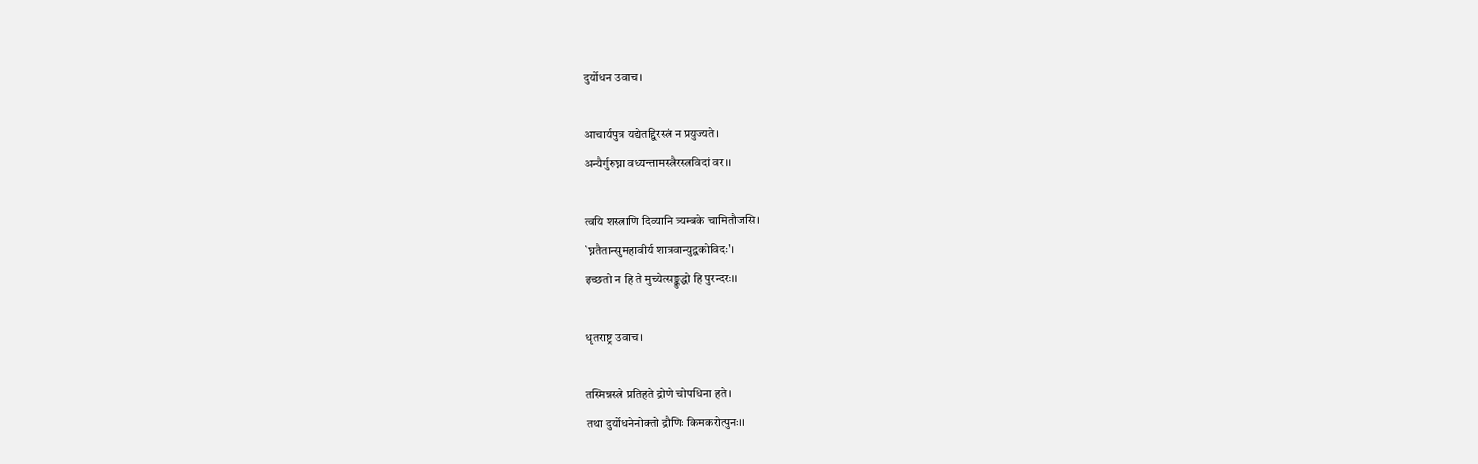दुर्योधन उवाच।

आचार्यपुत्र यद्येतद्द्विरस्त्रं न प्रयुज्यते।
अन्यैर्गुरुघ्ना वध्यन्तामस्त्रैरस्त्रविदां वर।।

त्वयि शस्त्राणि दिव्यानि त्र्यम्बके चामितौजसि।
`घ्नतैतान्सुमहावीर्य शात्रवान्युद्वकोविदः'।
इच्छतो न हि ते मुच्येत्सङ्क्रुद्धो हि पुरन्दरः।।

धृतराष्ट्र उवाच।

तस्मिन्नस्त्रे प्रतिहते द्रोणे चोपधिना हते।
तथा दुर्योधनेनोक्तो द्रौणिः किमकरोत्पुनः।।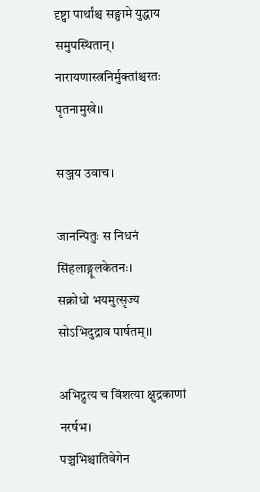दृष्ट्वा पार्थांश्च सङ्ग्रामे युद्धाय समुपस्थितान्।
नारायणास्त्रनिर्मुक्तांश्चरतः पृतनामुखे।।

सञ्जय उवाच।

जानन्पितुः स निधनं सिंहलाङ्गूलकेतनः।
सक्रोधो भयमुत्सृज्य सोऽभिदुद्राव पार्षतम्।।

अभिद्रुत्य च विंशत्या क्षुद्रकाणां नरर्षभ।
पञ्चभिश्चातिवेगेन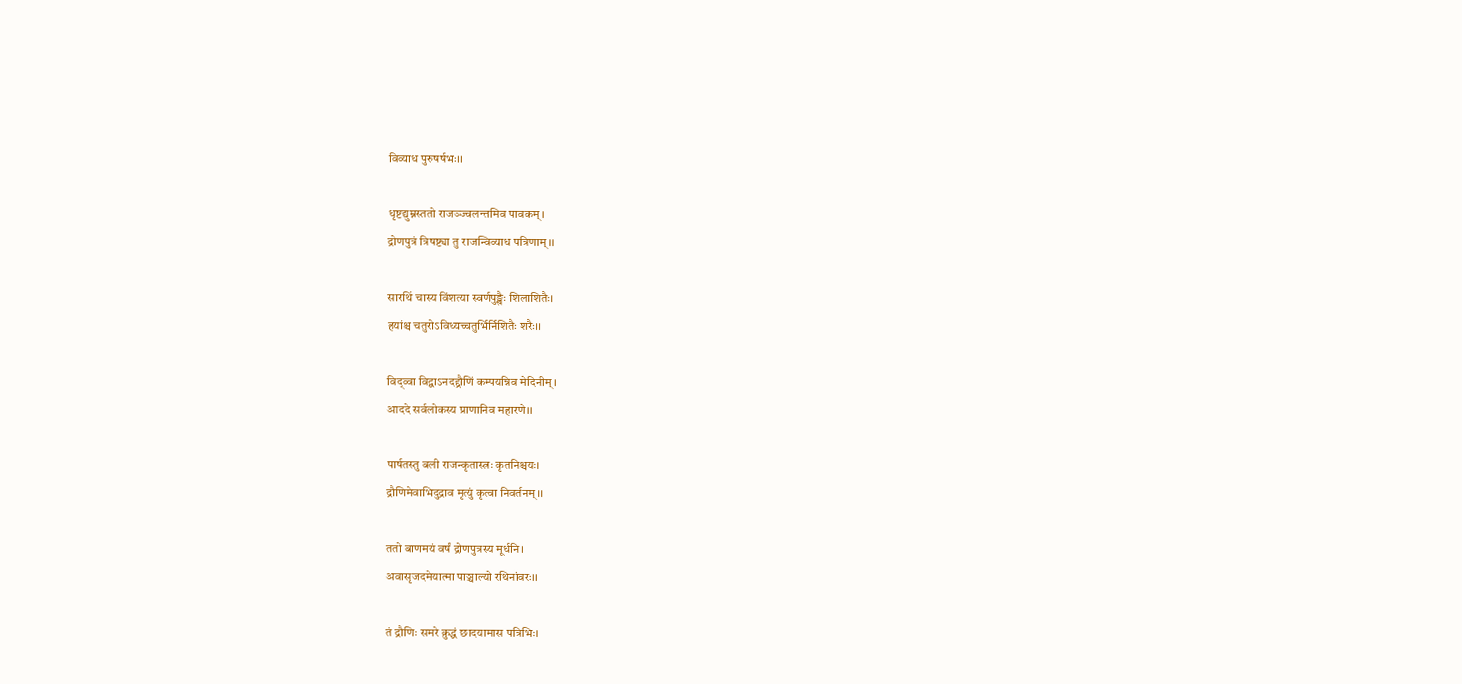विव्याध पुरुषर्षभः।।

धृष्टद्युम्नस्ततो राजञ्ज्वलन्तमिव पावकम्।
द्रोणपुत्रं त्रिषष्ट्या तु राजन्विव्याध पत्रिणाम्।।

सारथिं चास्य विंशत्या स्वर्णपुङ्खैः शिलाशितैः।
हयांश्च चतुरोऽविध्यच्चतुर्भिर्निशितैः शरैः।।

विद्व्वा विद्वाऽनदद्द्रौणिं कम्पयन्निव मेदिनीम्।
आददे सर्वलोकस्य प्राणानिव महारणे।।

पार्षतस्तु बली राजन्कृतास्त्रः कृतनिश्चयः।
द्रौणिमेवाभिदुद्राव मृत्युं कृत्वा निवर्तनम्।।

ततो बाणमयं वर्षं द्रोणपुत्रस्य मूर्धनि।
अवासृजदमेयात्मा पाञ्चाल्यो रथिनांवरः।।

तं द्रौणिः समरे क्रुद्धं छादयामास पत्रिभिः।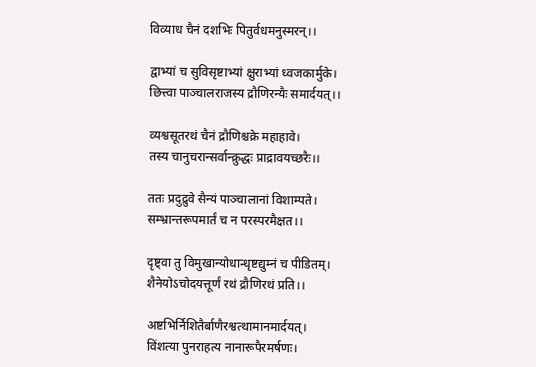विव्याध चैनं दशभिः पितुर्वधमनुस्मरन्।।

द्वाभ्यां च सुविसृष्टाभ्यां क्षुराभ्यां ध्वजकार्मुके।
छित्त्वा पाञ्चालराजस्य द्रौणिरन्यैः समार्दयत्।।

व्यश्वसूतरथं चैनं द्रौणिश्चक्रे महाहावे।
तस्य चानुचरान्सर्वान्क्रुद्धः प्राद्रावयच्छरैः।।

ततः प्रदुद्रुवे सैन्यं पाञ्चालानां विशाम्पते।
सम्भ्रान्तरूपमार्तं च न परस्परमैक्षत।।

दृष्ट्वा तु विमुखान्योधान्धृष्टद्युम्नं च पीडितम्।
शैनेयोऽचोदयत्तूर्णं रथं द्रौणिरथं प्रति।।

अष्टभिर्निशितैर्बाणैरश्वत्थामानमार्दयत्।
विंशत्या पुनराहत्य नानारूपैरमर्षणः।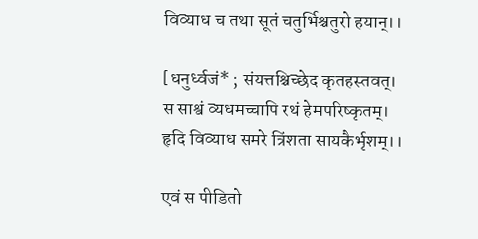विव्याध च तथा सूतं चतुर्भिश्चतुरो हयान्।।

[धनुर्ध्वजं* ; संयत्तश्चिच्छेद कृतहस्तवत्।
स साश्वं व्यधमच्चापि रथं हेमपरिष्कृतम्।
हृदि विव्याध समरे त्रिंशता सायकैर्भृशम्।।

एवं स पीडितो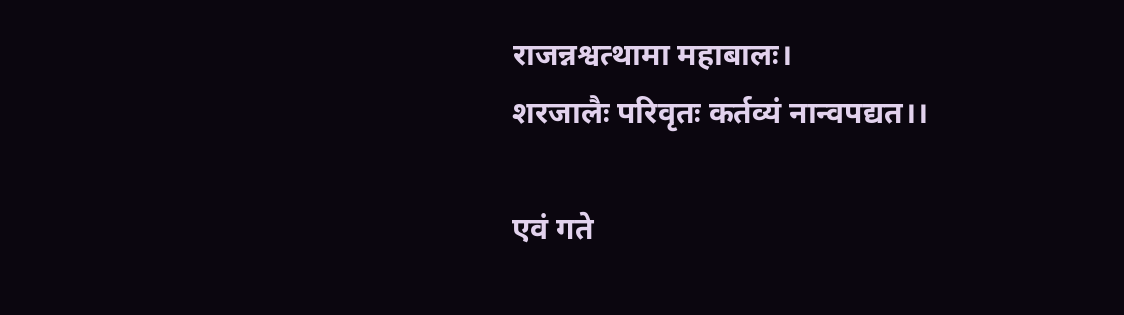राजन्नश्वत्थामा महाबालः।
शरजालैः परिवृतः कर्तव्यं नान्वपद्यत।।

एवं गते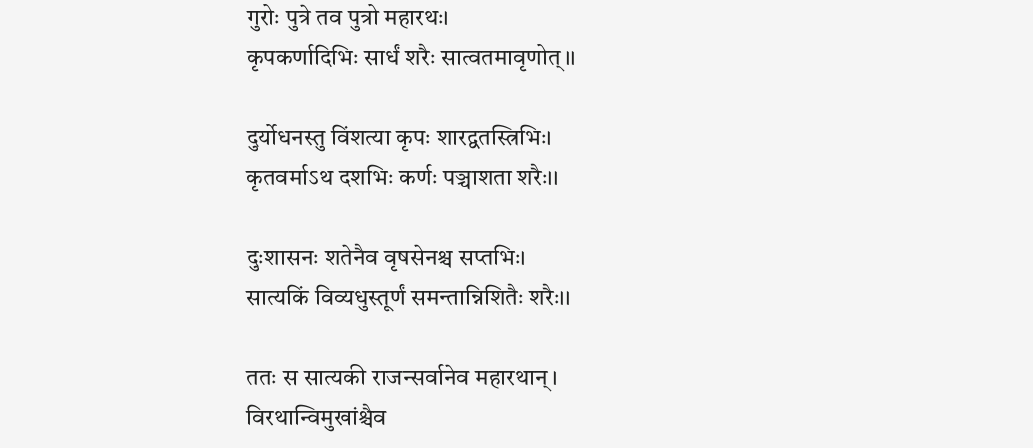गुरोः पुत्रे तव पुत्रो महारथः।
कृपकर्णादिभिः सार्धं शरैः सात्वतमावृणोत्।।

दुर्योधनस्तु विंशत्या कृपः शारद्वतस्त्रिभिः।
कृतवर्माऽथ दशभिः कर्णः पञ्चाशता शरैः।।

दुःशासनः शतेनैव वृषसेनश्च सप्तभिः।
सात्यकिं विव्यधुस्तूर्णं समन्तान्निशितैः शरैः।।

ततः स सात्यकी राजन्सर्वानेव महारथान्।
विरथान्विमुखांश्चैव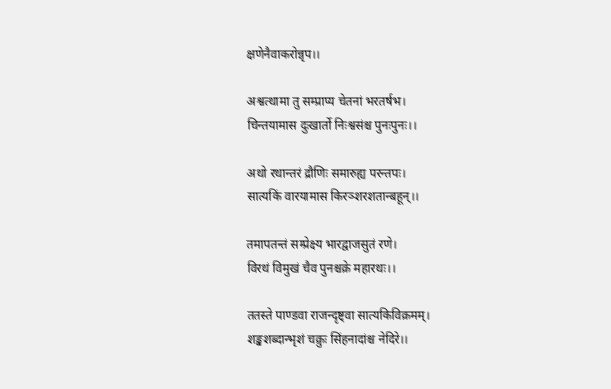क्षणेनैवाकरोन्नृप।।

अश्वत्थामा तु सम्प्राप्य चेतनां भरतर्षभ।
चिन्तयामास दुःखार्तो निःश्वसंश्च पुनःपुनः।।

अथो रथान्तरं द्रौणिः समारुह्य परन्तपः।
सात्यकिं वारयामास किरञ्शरशतान्बहून्।।

तमापतन्तं सम्प्रेक्ष्य भारद्वाजसुतं रणे।
विरथं विमुखं चैव पुनश्चक्रे महारथः।।

ततस्ते पाण्डवा राजन्दृष्ट्वा सात्यकिविक्रमम्।
शङ्खशब्दान्भृशं चक्रुः सिंहनादांश्च नेदिरे।।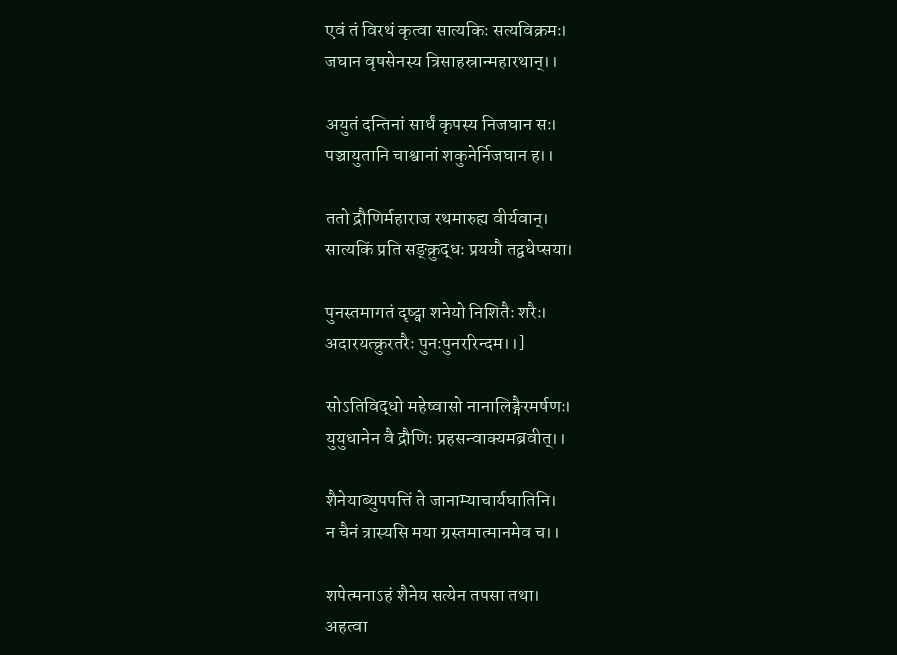एवं तं विरथं कृत्वा सात्यकिः सत्यविक्रमः।
जघान वृषसेनस्य त्रिसाहस्रान्महारथान्।।

अयुतं दन्तिनां सार्धं कृपस्य निजघान सः।
पञ्चायुतानि चाश्वानां शकुनेर्निजघान ह।।

ततो द्रौणिर्महाराज रथमारुह्य वीर्यवान्।
सात्यकिं प्रति सङ्क्रुद्धः प्रययौ तद्वधेप्सया।

पुनस्तमागतं दृष्ट्वा शनेयो निशितैः शरैः।
अदारयत्क्रुरतरैः पुनःपुनररिन्दम।।]

सोऽतिविद्धो महेष्वासो नानालिङ्गैरमर्षणः।
युयुधानेन वै द्रौणिः प्रहसन्वाक्यमब्रवीत्।।

शैनेयाब्युपपत्तिं ते जानाम्याचार्यघातिनि।
न चैनं त्रास्यसि मया ग्रस्तमात्मानमेव च।।

शपेत्मनाऽहं शैनेय सत्येन तपसा तथा।
अहत्वा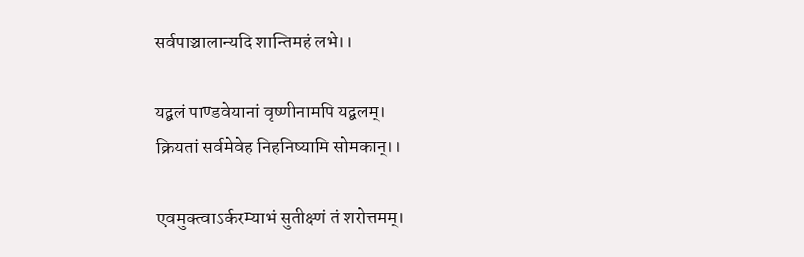सर्वपाञ्चालान्यदि शान्तिमहं लभे।।

यद्बलं पाण्डवेयानां वृष्णीनामपि यद्बलम्।
क्रियतां सर्वमेवेह निहनिष्यामि सोमकान्।।

एवमुक्त्वाऽर्करम्याभं सुतीक्ष्णं तं शरोत्तमम्।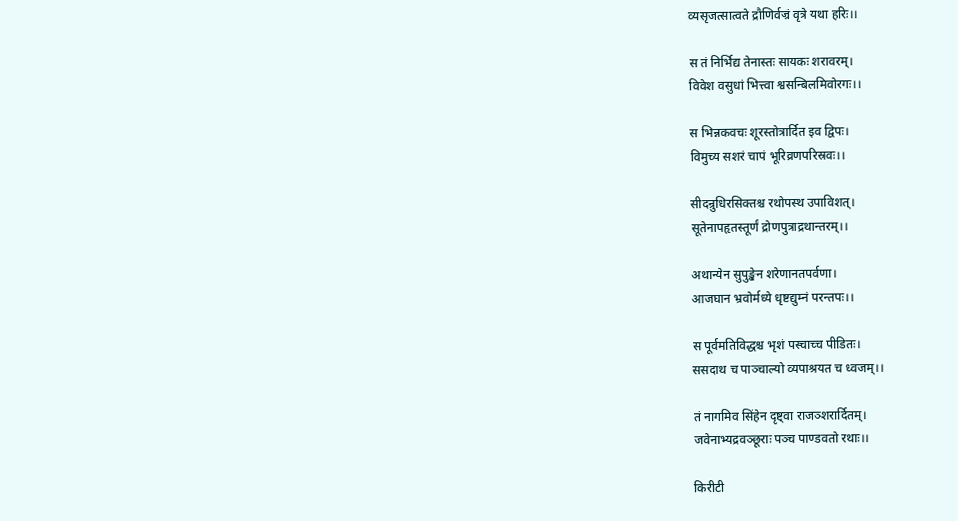व्यसृजत्सात्वते द्रौणिर्वज्रं वृत्रे यथा हरिः।।

स तं निर्भिद्य तेनास्तः सायकः शरावरम्।
विवेश वसुधां भित्त्वा श्वसन्बिलमिवोरगः।।

स भिन्नकवचः शूरस्तोत्रार्दित इव द्विपः।
विमुच्य सशरं चापं भूरिव्रणपरिस्रवः।।

सीदन्रुधिरसिक्तश्च रथोपस्थ उपाविशत्।
सूतेनापहृतस्तूर्णं द्रोणपुत्राद्रथान्तरम्।।

अथान्येन सुपुङ्खेन शरेणानतपर्वणा।
आजघान भ्रवोर्मध्ये धृष्टद्युम्नं परन्तपः।।

स पूर्वमतिविद्धश्च भृशं पस्चाच्च पीडितः।
ससदाथ च पाञ्चाल्यो व्यपाश्रयत च ध्वजम्।।

तं नागमिव सिंहेन दृष्ट्वा राजञ्शरार्दितम्।
जवेनाभ्यद्रवञ्छूराः पञ्च पाण्‍डवतो रथाः।।

किरीटी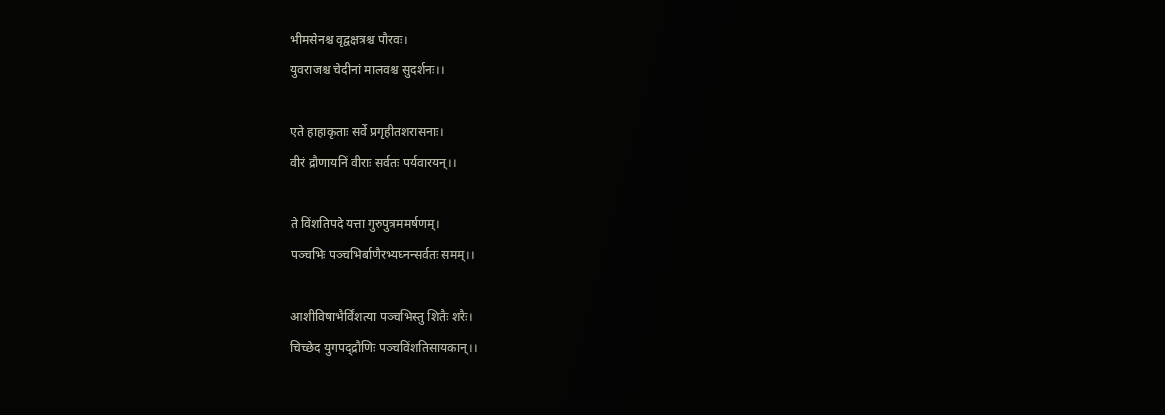भीमसेनश्च वृद्वक्षत्रश्च पौरवः।
युवराजश्च चेदीनां मालवश्च सुदर्शनः।।

एते हाहाकृताः सर्वे प्रगृहीतशरासनाः।
वीरं द्रौणायनिं वीराः सर्वतः पर्यवारयन्।।

ते विंशतिपदे यत्ता गुरुपुत्रममर्षणम्।
पञ्चभिः पञ्चभिर्बाणैरभ्यघ्नन्सर्वतः समम्।।

आशीविषाभैर्विंशत्या पञ्चभिस्तु शितैः शरैः।
चिच्छेद युगपद्द्रौणिः पञ्चविंशतिसायकान्।।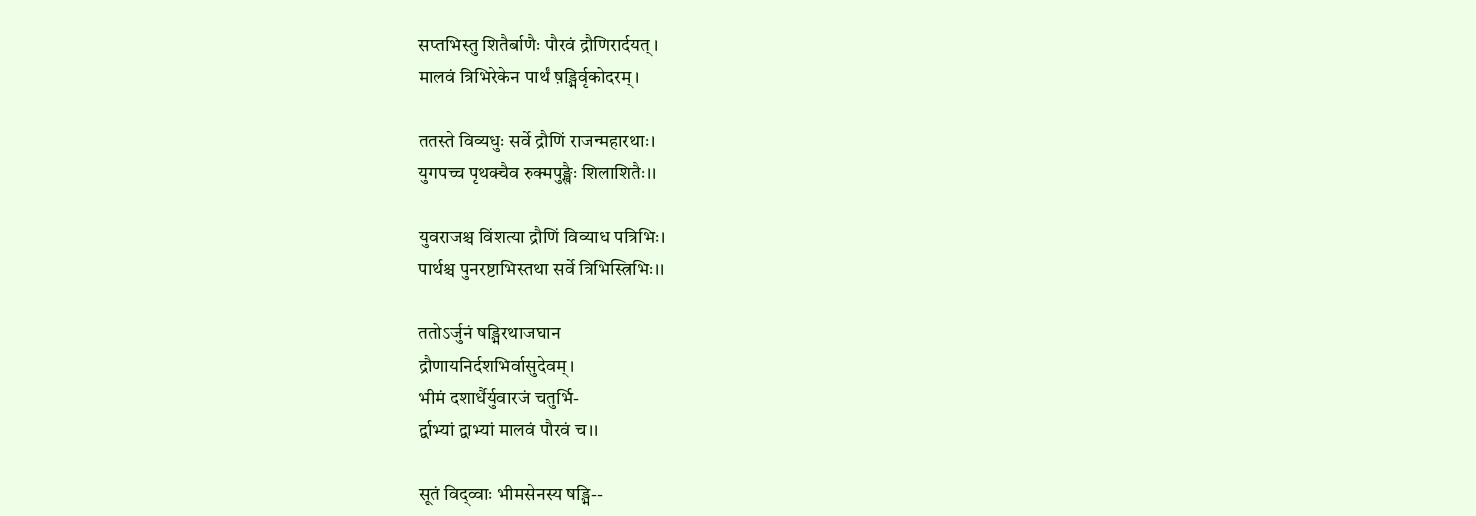सप्तभिस्तु शितैर्बाणैः पौरवं द्रौणिरार्दयत्।
मालवं त्रिभिरेकेन पार्थं ष़ड्भिर्वृकोदरम्।

ततस्ते विव्यधुः सर्वे द्रौणिं राजन्महारथाः।
युगपच्च पृथक्चैव रुक्मपुङ्खैः शिलाशितैः।।

युवराजश्च विंशत्या द्रौणिं विव्याध पत्रिभिः।
पार्थश्च पुनरष्टाभिस्तथा सर्वे त्रिभिस्त्रिभिः।।

ततोऽर्जुनं षड्भिरथाजघान
द्रौणायनिर्दशभिर्वासुदेवम्।
भीमं दशार्धैर्युवारजं चतुर्भि-
र्द्वाभ्यां द्वाभ्यां मालवं पौरवं च।।

सूतं विद्व्वाः भीमसेनस्य षड्भि--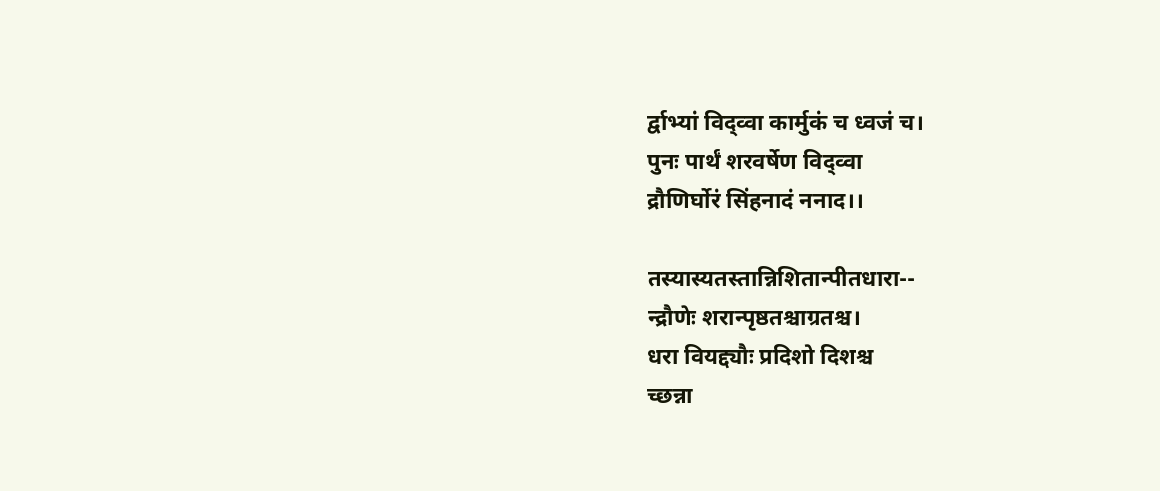र्द्वाभ्यां विद्व्वा कार्मुकं च ध्वजं च।
पुनः पार्थं शरवर्षेण विद्व्वा
द्रौणिर्घोरं सिंहनादं ननाद।।

तस्यास्यतस्तान्निशितान्पीतधारा--
न्द्रौणेः शरान्पृष्ठतश्चाग्रतश्च।
धरा वियद्द्यौः प्रदिशो दिशश्च
च्छन्ना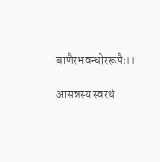बाणैरभवन्धोररूपैः।।

आसन्नस्य स्वरथं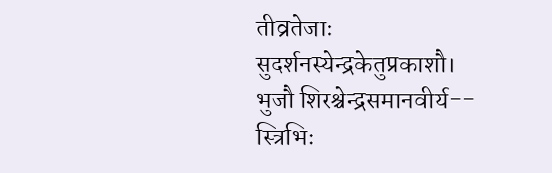तीव्रतेजाः
सुदर्शनस्येन्द्रकेतुप्रकाशौ।
भुजौ शिरश्चेन्द्रसमानवीर्य--
स्त्रिभिः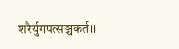शरैर्युगपत्सञ्चकर्त।।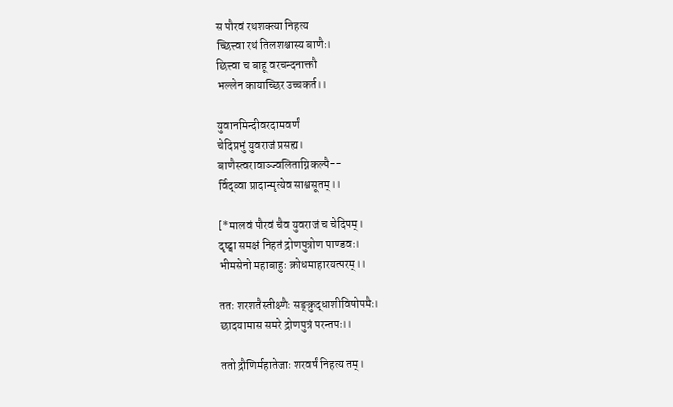स पौरवं रथशक्त्या निहत्य
च्छित्त्वा रथं तिलशश्चास्य बाणैः।
छित्त्वा च बाहू वरचन्दनाक्तौ
भल्लेन कायाच्छिर उच्चकर्त।।

युवानमिन्दीवरदामवर्णं
चेदिप्रभुं युवराजं प्रसह्य।
बाणैस्त्वरावाञ्ज्वलिताग्निकल्पै--
र्विद्व्वा प्रादान्मृत्येव साश्वसूतम्।।

[*मालवं पौरवं चैव युवराजं च चेदिपम्।
दृष्ट्वा समक्षं निहतं द्रोणपुत्रोण पाण्डवः।
भीमसेनो महाबाहुः क्रोधमाहारयत्परम्।।

ततः शरशतैस्तीक्ष्णैः सङ्क्रुद्धाशीविषोपमैः।
छादयामास समरे द्रोणपुत्रं परन्तपः।।

ततो द्रौणिर्महातेजाः शरवर्षं निहत्य तम्।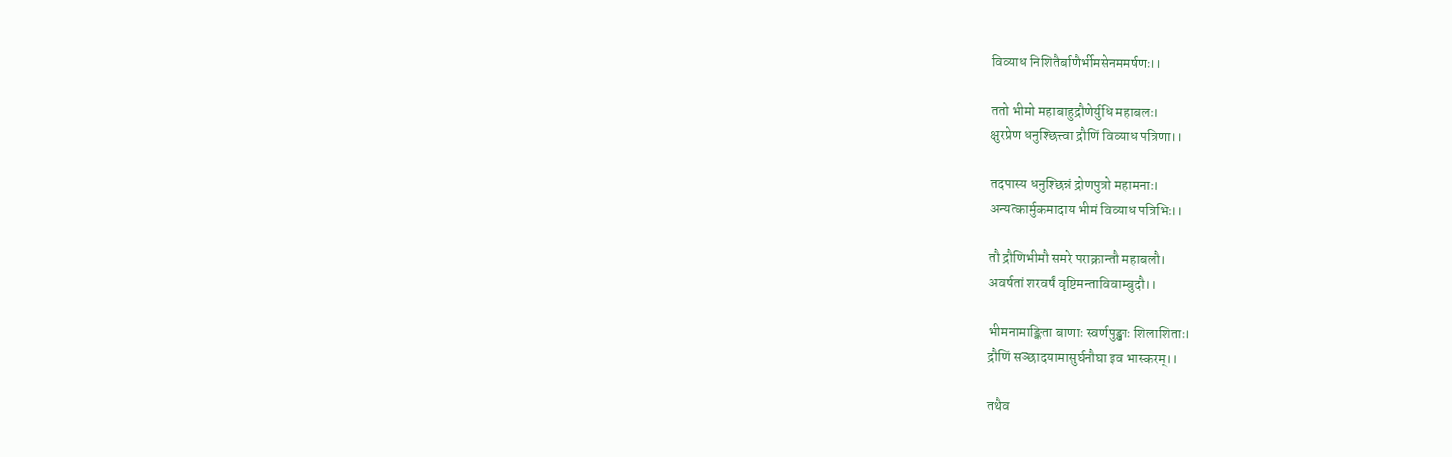विव्याध निशितैर्बाणैर्भीमसेनममर्षणः।।

ततो भीमो महाबाहुद्रौणेर्युधि महाबलः।
क्षुरप्रेण धनुश्छित्त्वा द्रौणिं विव्याध पत्रिणा।।

तदपास्य धनुश्छिन्नं द्रोणपुत्रो महामनाः।
अन्यत्कार्मुकमादाय भीमं विव्याध पत्रिभिः।।

तौ द्रौणिभीमौ समरे पराक्रान्तौ महाबलौ।
अवर्षतां शरवर्षं वृष्टिमन्ताविवाम्बुदौ।।

भीमनामाङ्किता बाणाः स्वर्णपुङ्खाः शिलाशिताः।
द्रौणिं सञ्छादयामासुर्घनौघा इव भास्करम्।।

तथैव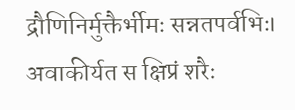द्रौणिनिर्मुक्तैर्भीमः सन्नतपर्वभिः।
अवाकीर्यत स क्षिप्रं शरैः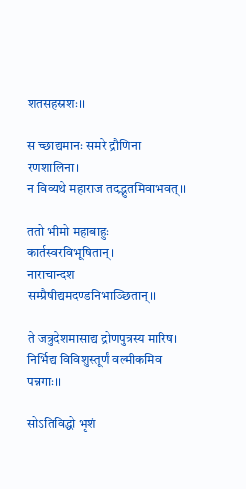शतसहस्रशः।।

स च्छाद्यमानः समरे द्रौणिना रणशालिना।
न विव्यथे महाराज तदद्भुतमिवाभवत्।।

ततो भीमो महाबाहुः कार्तस्वरविभूषितान्।
नाराचान्दश सम्प्रैषीद्यमदण्डनिभाञ्छितान्।।

ते जत्रुदेशमासाद्य द्रोणपुत्रस्य मारिष।
निर्भिद्य विविशुस्तूर्णं वल्मीकमिव पन्नगाः।।

सोऽतिविद्धो भृशं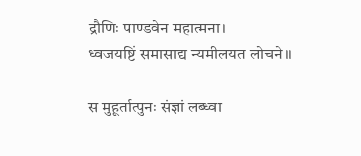द्रौणिः पाण्डवेन महात्मना।
ध्वजयष्टिं समासाद्य न्यमीलयत लोचने।।

स मुहूर्तात्पुनः संज्ञां लब्ध्वा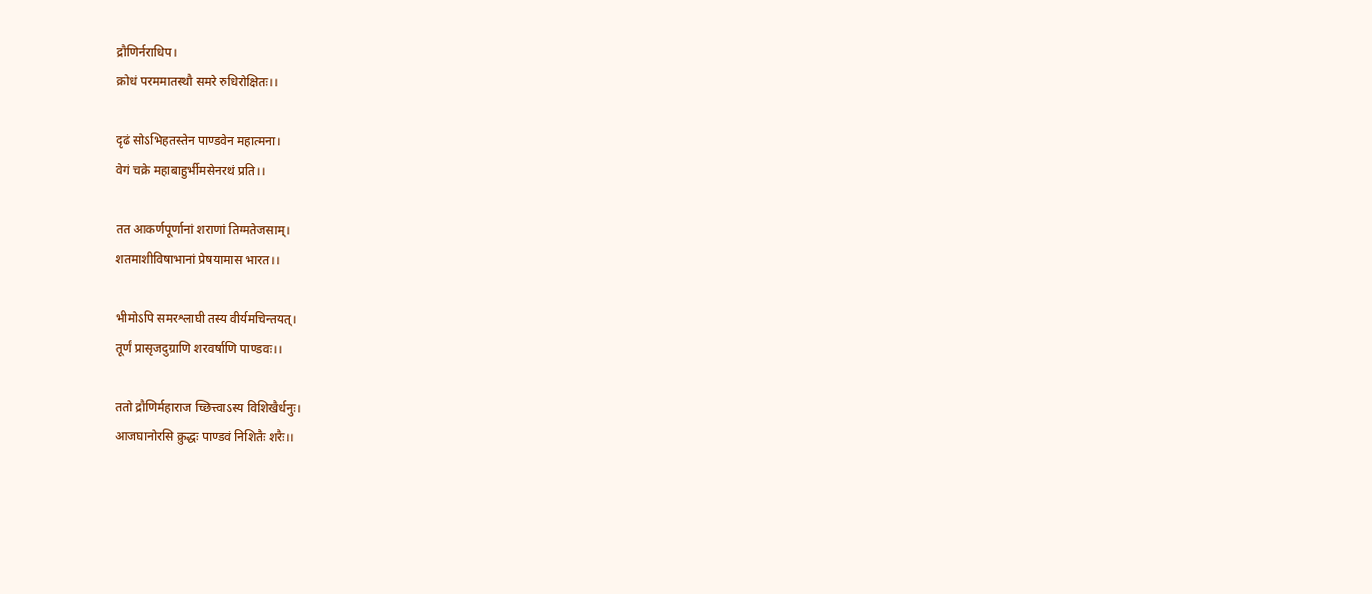द्रौणिर्नराधिप।
क्रोधं परममातस्थौ समरे रुधिरोक्षितः।।

दृढं सोऽभिहतस्तेन पाण्डवेन महात्मना।
वेगं चक्रे महाबाहुर्भीमसेनरथं प्रति।।

तत आकर्णपूर्णानां शराणां तिग्मतेजसाम्।
शतमाशीविषाभानां प्रेषयामास भारत।।

भीमोऽपि समरश्लाघी तस्य वीर्यमचिन्तयत्।
तूर्णं प्रासृजदुग्राणि शरवर्षाणि पाण्डवः।।

ततो द्रौणिर्महाराज च्छित्त्वाऽस्य विशिखैर्धनुः।
आजघानोरसि क्रुद्धः पाण्डवं निशितैः शरैः।।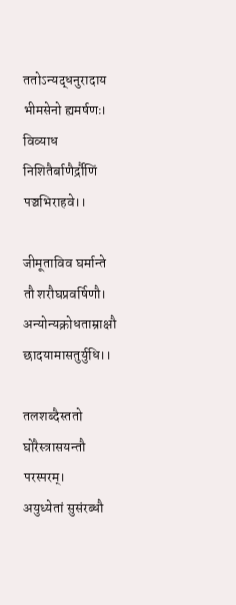ततोऽन्यद्धनुरादाय भीमसेनो ह्यमर्षणः।
विव्याध निशितैर्बाणैर्द्रौणिं पञ्चभिराहवे।।

जीमूताविव घर्मान्ते तौ शरौघप्रवर्षिणौ।
अन्योन्यक्रोधताम्राक्षौ छादयामासतुर्युधि।।

तलशब्दैस्ततो घोरैस्त्रासयन्तौ परस्परम्।
अयुध्येतां सुसंरब्धौ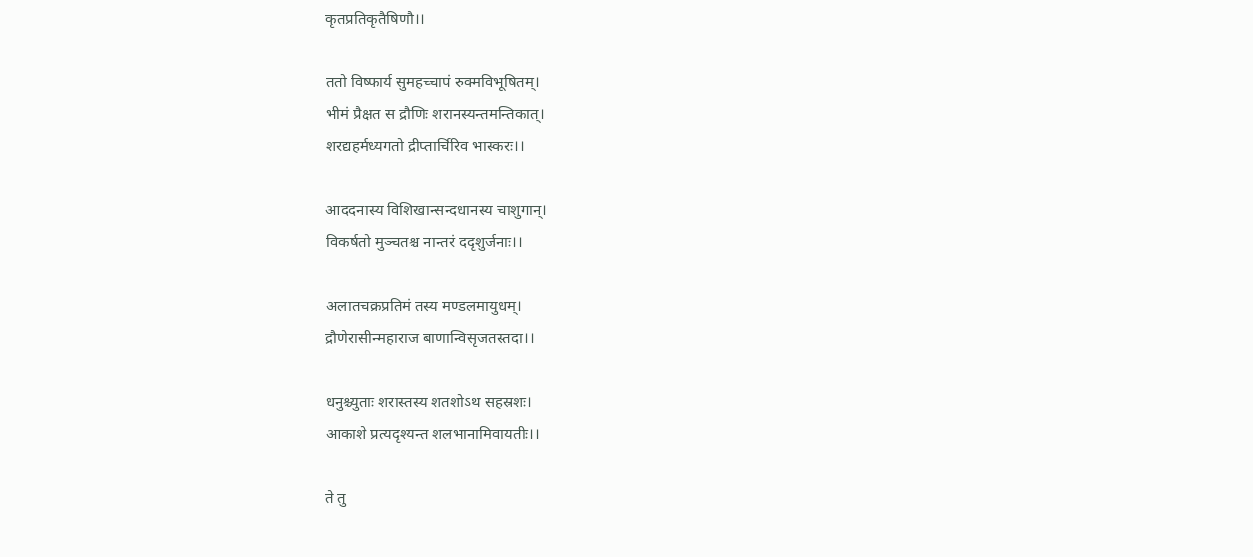कृतप्रतिकृतैषिणौ।।

ततो विष्फार्य सुमहच्चापं रुक्मविभूषितम्।
भीमं प्रैक्षत स द्रौणिः शरानस्यन्तमन्तिकात्।
शरद्यहर्मध्यगतो द्रीप्तार्चिरिव भास्करः।।

आददनास्य विशिखान्सन्दधानस्य चाशुगान्।
विकर्षतो मुञ्चतश्च नान्तरं ददृशुर्जनाः।।

अलातचक्रप्रतिमं तस्य मण्डलमायुधम्।
द्रौणेरासीन्महाराज बाणान्विसृजतस्तदा।।

धनुश्च्युताः शरास्तस्य शतशोऽथ सहस्रशः।
आकाशे प्रत्यदृश्यन्त शलभानामिवायतीः।।

ते तु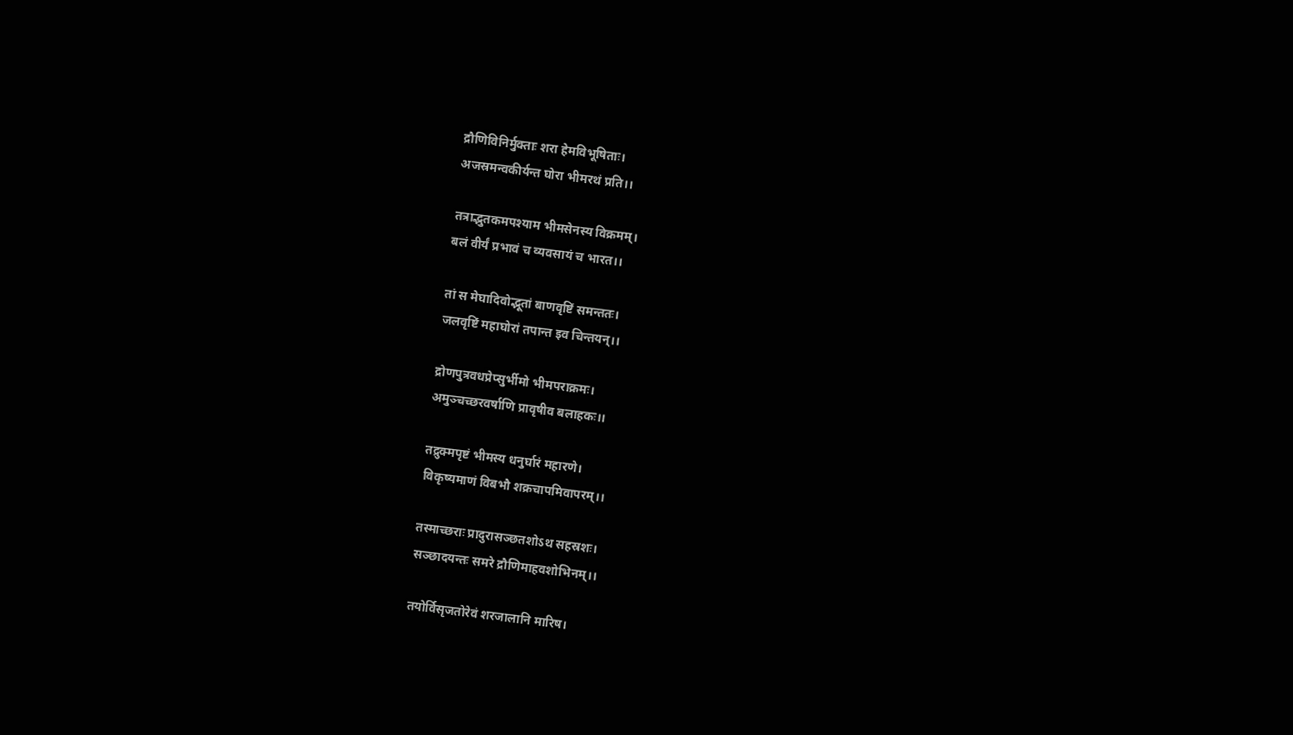द्रौणिविनिर्मुक्ताः शरा हेमविभूषिताः।
अजस्रमन्वकीर्यन्त घोरा भीमरथं प्रति।।

तत्राद्भुतकमपश्याम भीमसेनस्य विक्रमम्।
बलं वीर्यं प्रभावं च व्यवसायं च भारत।।

तां स मेघादिवोद्भूतां बाणवृष्टिं समन्ततः।
जलवृष्टिं महाघोरां तपान्त इव चिन्तयन्।।

द्रोणपुत्रवधप्रेप्सुर्भीमो भीमपराक्रमः।
अमुञ्चच्छरवर्षाणि प्रावृषीव बलाहकः।।

तद्रुक्मपृष्टं भीमस्य धनुर्घारं महारणे।
विकृष्यमाणं विबभौ शक्रचापमिवापरम्।।

तस्माच्छराः प्रादुरासञ्छतशोऽथ सहस्रशः।
सञ्छादयन्तः समरे द्रौणिमाहवशोभिनम्।।

तयोर्विसृजतोरेवं शरजालानि मारिष।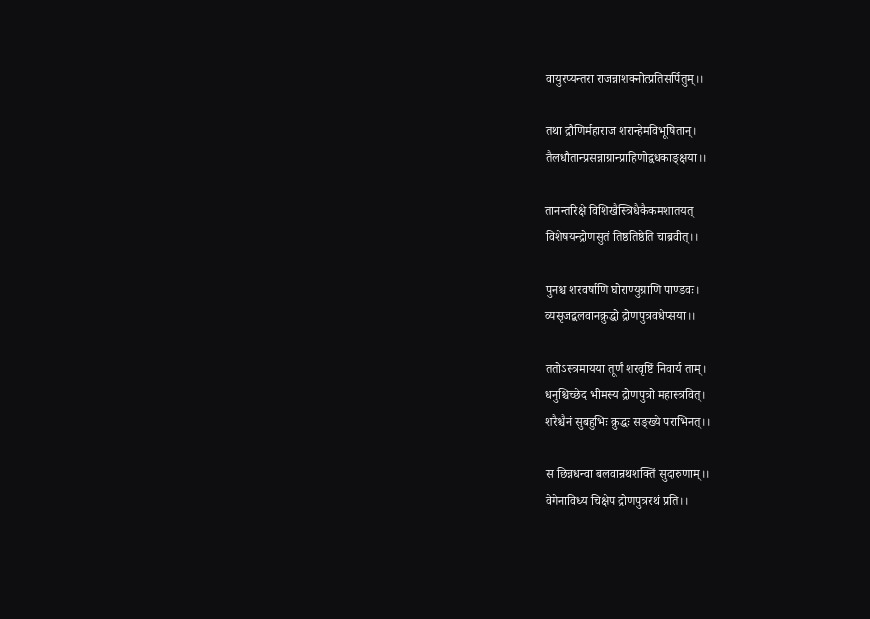वायुरप्यन्तरा राजन्नाशक्नोत्प्रतिसर्पितुम्।।

तथा द्रौणिर्महाराज शरान्हेमविभूषितान्।
तैलधौतान्प्रसन्नाग्रान्प्राहिणोद्वधकाङ्क्षया।।

तानन्तरिक्षे विशिखैस्त्रिधैकैकमशातयत्
विशेषयन्द्रोणसुतं तिष्ठतिष्ठेति चाब्रवीत्।।

पुनश्च शरवर्षाणि घोराण्युग्राणि पाण्डवः।
व्यसृजद्बलवानक्रुद्धो द्रोणपुत्रवधेप्सया।।

ततोऽस्त्रमायया तूर्णं शरवृष्टिं निवार्य ताम्।
धनुश्चिच्छेद भीमस्य द्रोणपुत्रो महास्त्रवित्।
शरैश्चैनं सुबहुभिः क्रुद्धः सङ्ख्ये पराभिनत्।।

स छिन्नधन्वा बलवान्रथशक्तिं सुदारुणाम्।।
वेगेनाविध्य चिक्षेप द्रोणपुत्ररथं प्रति।।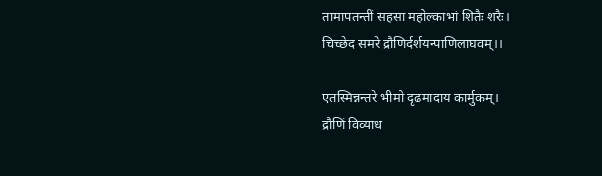तामापतन्तीं सहसा महोल्काभां शितैः शरैः।
चिच्छेद समरे द्रौणिर्दर्शयन्पाणिलाघवम्।।

एतस्मिन्नन्तरे भीमो दृढमादाय कार्मुकम्।
द्रौणिं विव्याध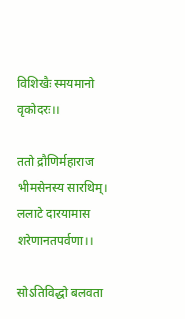विशिखैः स्मयमानो वृकोदरः।।

ततो द्रौणिर्महाराज भीमसेनस्य सारथिम्।
ललाटे दारयामास शरेणानतपर्वणा।।

सोऽतिविद्धो बलवता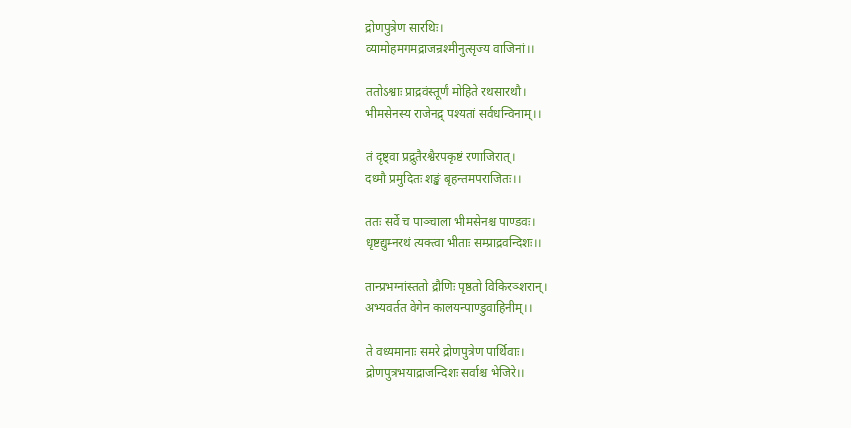द्रोणपुत्रेण सारथिः।
व्यामोहमगमद्राजन्रश्मीनुत्सृज्य वाजिनां।।

ततोऽश्वाः प्राद्रवंस्तूर्णं मोहिते रथसारथौ।
भीमसेनस्य राजेनद्र् पश्यतां सर्वधन्विनाम्।।

तं दृष्ट्वा प्रद्रुतैरश्वैरपकृष्टं रणाजिरात्।
दध्मौ प्रमुदितः शङ्खं बृहन्तमपराजितः।।

ततः सर्वे च पाञ्चाला भीमसेनश्च पाण्‍डवः।
धृष्टद्युम्नरथं त्यक्त्वा भीताः सम्प्राद्रवन्दिशः।।

तान्प्रभग्नांस्ततो द्रौणिः पृष्ठतो विकिरञ्शरान्।
अभ्यवर्तत वेगेन कालयन्पाण्डुवाहिनीम्।।

ते वध्यमानाः समरे द्रोणपुत्रेण पार्थिवाः।
द्रोणपुत्रभयाद्राजन्दिशः सर्वाश्च भेजिरे।।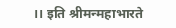।। इति श्रीमन्महाभारते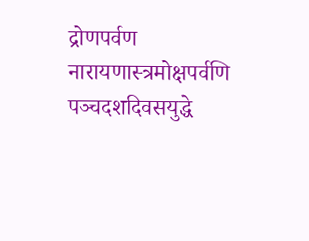द्रोणपर्वण नारायणास्त्रमोक्षपर्वणि
पञ्चदशदिवसयुद्धे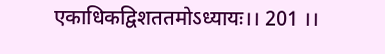एकाधिकद्विशततमोऽध्यायः।। 201 ।।